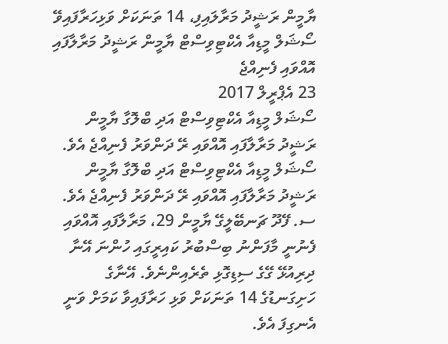ޔާމީން ރަޝީދު މަރާލައިފި، 14 ތަނަކަށް ވަޅިހަރާފައިވޭ
ސޯޝަލް މީޑިއާ އެކްޓިވިސްޓް ޔާމީން ރަޝީދު މަރާލާފައި އޮއްވައި ފެނިއްޖެ
23 އެޕްރީލް 2017
ސޯޝަލް މީޑިއާ އެކްޓިވިސްޓް އަދި ބްލޮގާ ޔާމީން ރަޝީދު މަރާލާފައި އޮއްވައި ރޭ ދަންވަރު ފެނިއްޖެ އެވެ.
ސޯޝަލް މީޑިއާ އެކްޓިވިސްޓް އަދި ބްލޮގާ ޔާމީން ރަޝީދު މަރާލާފައި އޮއްވައި ރޭ ދަންވަރު ފެނިއްޖެ އެވެ.
ސ. ފޭދޫ ޗަނބޭލީގޭ ޔާމީން 29، މަރާލާފައި އޮއްވައި ފެނުނީ މާފަންނު ބިސްބުރު ކައިރީގައި ހުންނަ އޭނާ ދިރިއުޅޭ ގޭގެ ސިޑިގޮޅި ތެރެއިންނެވެ. އޭނާގެ ހަށިގަނޑުގެ 14 ތަނަކަށް ވަޅި ހަރާފައިވާ ކަމަށް ވަނީ އެނގިފަ އެވެ.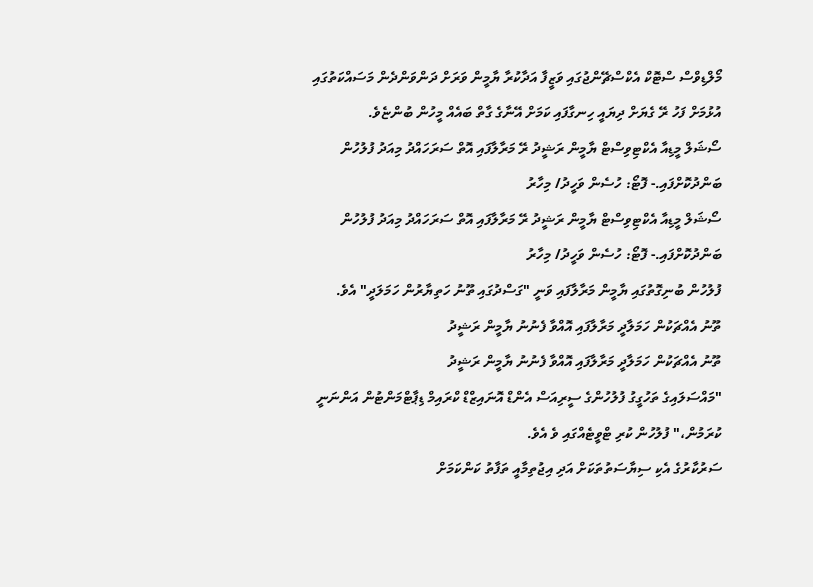މޯލްޑިވްސް ސްޓޮކް އެކްސްޗޭންޖުގައި ވަޒީފާ އަދާކުރާ ޔާމީން ވަރަށް ދަންވަންދެން މަސައްކަތުގައި އުޅުމަށް ފަހު ރޭ ގެޔަށް ދިޔައީ ހިނގާފައި ކަމަށް އޭނާގެ ގާތް ބައެއް މީހުން ބުންޏެވެ.
ސޯޝަލް މީޑިއާ އެކްޓިވިސްޓް ޔާމީން ރަޝީދު ރޭ މަރާލާފައި އޮތް ސަރަހައްދު މިއަދު ފުލުހުން ބަންދުކޮށްފައި.- ފޮޓޯ: ހުސެން ވަހީދު/ މިހާރު
ސޯޝަލް މީޑިއާ އެކްޓިވިސްޓް ޔާމީން ރަޝީދު ރޭ މަރާލާފައި އޮތް ސަރަހައްދު މިއަދު ފުލުހުން ބަންދުކޮށްފައި.- ފޮޓޯ: ހުސެން ވަހީދު/ މިހާރު
ފުލުހުން ބުނިގޮތުގައި ޔާމީން މަރާލާފައި ވަނީ "ގަސްދުގައި ތޫނު ހަތިޔާރުން ހަމަލަދީ" އެވެ.
ތޫނު އެއްޗަކުން ހަމަލާދީ މަރާލާފައި އޮއްވާ ފެނުނު ޔާމީން ރަޝީދު
ތޫނު އެއްޗަކުން ހަމަލާދީ މަރާލާފައި އޮއްވާ ފެނުނު ޔާމީން ރަޝީދު
"މައްސަލައިގެ ތަހުގީގު ފުލުހުންގެ ސީރިއަސް އެންޑް އޮނައިޒްޑް ކްރައިމް ޑިޕާޓްމަންޓުން އަންނަނީ ކުރަމުން،" ފުލުހުން ކުރި ޓްވީޓެއްގައި ވެ އެވެ.
ސަރުކާރުގެ އެކި ސިޔާސަތުތަކަށް އަދި އިޖުތިމާއީ ތަފާތު ކަންކަމަށް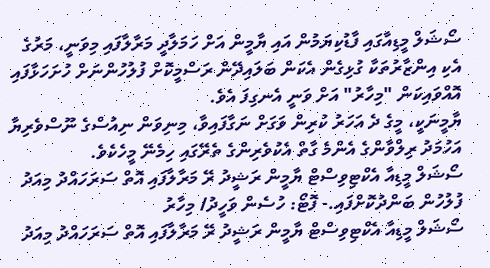ސޯޝަލް މީޑިއާގައި ފާޑުކިޔަމުން އައި ޔާމީން އަށް ހަމަލާދީ މަރާލާފައި މިވަނީ، މަރުގެ އެކި އިންޒާރުތަކާ ގުޅިގެން އެކަން ބަލައިދޭން ރަސްމީކޮށް ފުލުހުންނަށް ހުށަހަޅާފައި އޮއްވައިކަން "މިހާރު" އަށް ވަނީ އެނގިފަ އެވެ.
ޔާމީނަކީ، މީގެ ދެ އަހަރު ކުރިން ވަގަށް ނަގާފައިވާ، މިނިވަން ނިއުސްގެ ނޫސްވެރިޔާ އަހުމަދު ރިލްވާންގެ އެންމެ ގާތް އެކުވެރިންގެ ތެރޭގައި ހިމެނޭ މީހެކެވެ.
ސޯޝަލް މީޑިއާ އެކްޓިވިސްޓް ޔާމީން ރަޝީދު ރޭ މަރާލާފައި އޮތް ސަރަހައްދު މިއަދު ފުލުހުން ބަންދުކޮށްފައި.- ފޮޓޯ: ހުސެން ވަހީދު/ މިހާރު
ސޯޝަލް މީޑިއާ އެކްޓިވިސްޓް ޔާމީން ރަޝީދު ރޭ މަރާލާފައި އޮތް ސަރަހައްދު މިއަދު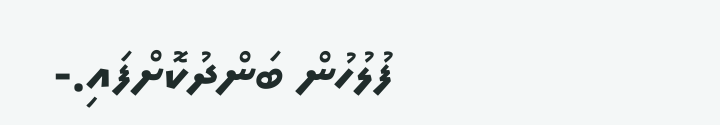ފުލުހުން ބަންދުކޮށްފައި.-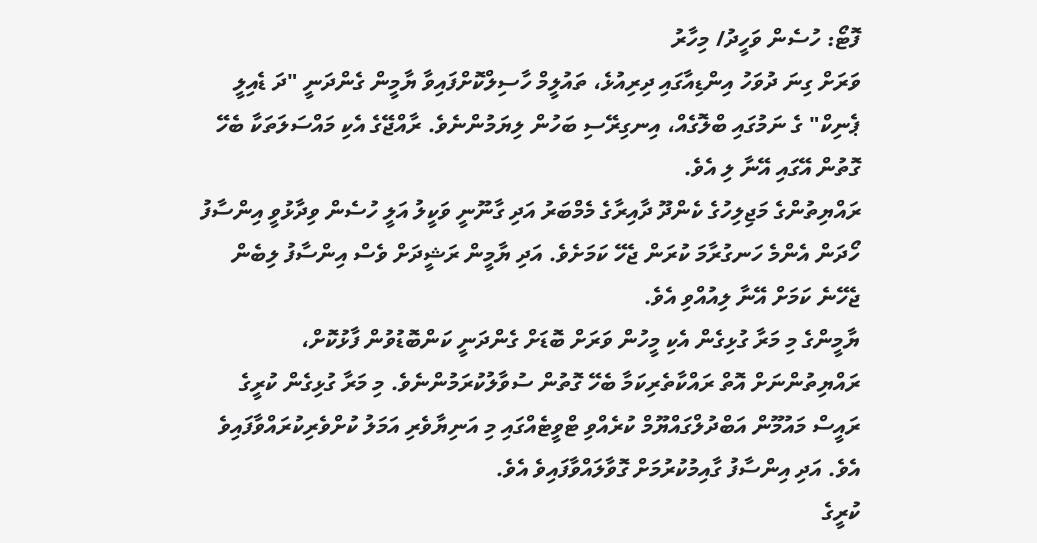ފޮޓޯ: ހުސެން ވަހީދު/ މިހާރު
ވަރަށް ގިނަ ދުވަހު އިންޑިއާގައި ދިރިއުޅެ، ތައުލީމް ހާސިލްކޮށްފައިވާ ޔާމީން ގެންދަނީ "ދަ ޑެއިލީ ޕެނިކް" ގެ ނަމުގައި ބްލޮގެއް، އިނގިރޭސި ބަހުން ލިޔަމުންނެވެ. ރާއްޖޭގެ އެކި މައްސަލަތަކާ ބެހޭ ގޮތުން އޭގައި އޭނާ ލި އެވެ.
ރައްޔިތުންގެ މަޖިލިހުގެ ކެންދޫ ދާއިރާގެ މެމްބަރު އަދި ގާނޫނީ ވަކީލު އަލީ ހުސެން ވިދާޅުވީ އިންސާފު ހޯދަން އެންމެ ހަނގުރާމަ ކުރަން ޖެހޭ ކަމަށެވެ. އަދި ޔާމީން ރަޝީދަށް ވެސް އިންސާފު ލިބެން ޖެހޭނެ ކަމަށް އޭނާ ލިއުއްވި އެވެ.
ޔާމީންގެ މި މަރާ ގުޅިގެން އެކި މީހުން ވަރަށް ބޮޑަށް ގެންދަނީ ކަންބޮޑުވުން ފާޅުކޮށް، ރައްޔިތުންނަށް އޮތް ރައްކާތެރިކަމާ ބެހޭ ގޮތުން ސުވާލުކުރަމުންނެވެ. މި މަރާ ގުޅިގެން ކުރީގެ ރައީސް މައުމޫން އަބްދުލްގައްޔޫމް ކުރެއްވި ޓްވީޓެއްގައި މި އަނިޔާވެރި އަމަލު ކުށްވެރިކުރައްވާފައިވެ އެވެ. އަދި އިންސާފު ގާއިމުކުރުމަށް ގޮވާލައްވާފައިވެ އެވެ.
ކުރީގެ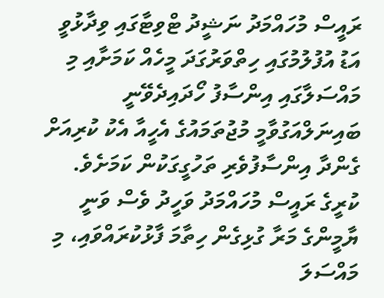ރައީސް މުހައްމަދު ނަޝީދު ޓްވިޓާގައި ވިދާޅުވީ އަޑު އުފުލުމުގައި ހިތްވަރުގަދަ މީހެއް ކަމަށާއި މި މައްސަލާގައި އިންސާފު ހޯދައިދެވޭނީ ބައިނަލްއަގުވާމީ މުޖުތަމައުގެ އެހީއާ އެކު ކުރިއަށް ގެންދާ އިންސާފުވެރި ތަހުގީގަކުން ކަމަށެވެ.
ކުރީގެ ރައީސް މުހައްމަދު ވަހީދު ވެސް ވަނީ ޔާމީންގެ މަރާ ގުޅިގެން ހިތާމަ ފާޅުކުރައްވައި، މި މައްސަލަ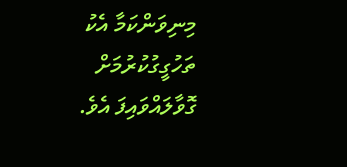މިނިވަންކަމާ އެކު ތަހުގީގުކުރުމަށް ގޮވާލައްވައިފަ އެވެ.